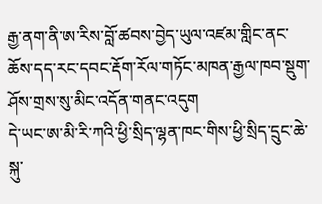རྒྱ་ནག་ནི་ཨ་རིས་བློ་ཚབས་བྱེད་ཡུལ་འཛམ་གླིང་ནང་ཆོས་དད་རང་དབང་རྡོག་རོལ་གཏོང་མཁན་རྒྱལ་ཁབ་སྡུག་ཤོས་གྲས་སུ་མིང་འདོན་གནང་འདུག
དེ་ཡང་ཨ་མི་རི་ཀའི་ཕྱི་སྲིད་ལྷན་ཁང་གིས་ཕྱི་སྲིད་དྲུང་ཆེ་སྐུ་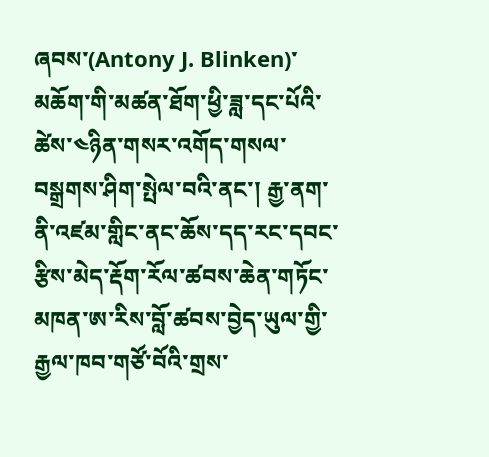ཞབས་(Antony J. Blinken)་མཆོག་གི་མཚན་ཐོག་ཕྱི་ཟླ་དང་པོའི་ཚེས་༤ཉིན་གསར་འགོད་གསལ་བསྒྲགས་ཤིག་སྤེལ་བའི་ནང་། རྒྱ་ནག་ནི་འཛམ་གླིང་ནང་ཆོས་དད་རང་དབང་རྩིས་མེད་རྡོག་རོལ་ཚབས་ཆེན་གཏོང་མཁན་ཨ་རིས་བློ་ཚབས་བྱེད་ཡུལ་གྱི་རྒྱལ་ཁབ་གཙོ་བོའི་གྲས་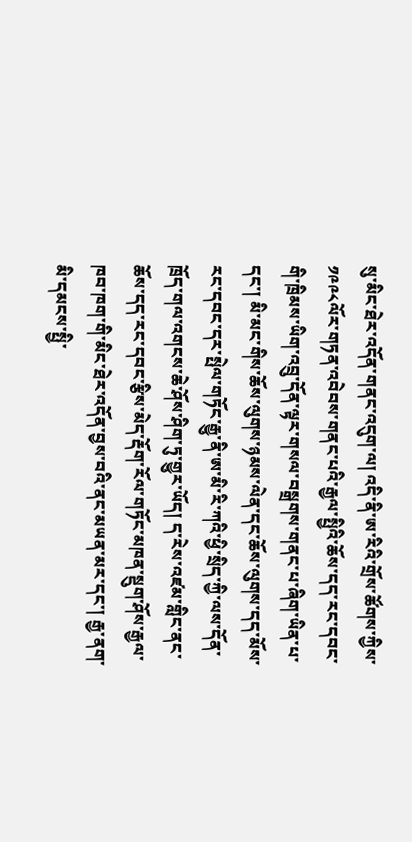སུ་མིང་ཐེར་འདོན་གནང་འདུག་ལ། འདི་ནི་ཨ་རིའི་གྲོས་ཚོགས་ཀྱིས་༡༩༩༨ལོར་གཏན་འབེབས་གནང་པའི་རྒྱལ་སྤྱིའི་ཆོས་དད་རང་དབང་གི་ཁྲིམས་ཡིག་འབྲུ་དོན་ལྟར་གསལ་བསྒྲགས་གནང་པ་ཞིག་ཡིན་པ་དང་། མི་མང་གིས་ཆོས་ལུགས་ཉམས་ལེན་དང་ཆོས་ལུགས་དད་མོས་རང་དབང་དར་སྤེལ་གཏོང་རྒྱུ་ནི་ཨ་མི་རི་ཀའི་ཕྱི་སྲིད་ཀྱི་ལས་དོན་ཁྲོད་གལ་འགངས་ཆེ་ཤོས་ཤིག་ཏུ་གྱུར་ཡོད། ད་རེས་འཛམ་གླིང་ནང་ཆོས་དད་རང་དབང་རྩིས་མེད་རྡོག་རོལ་གཏོང་མཁན་སྡུག་ཤོས་རྒྱལ་ཁབ་ཁག་གི་མིང་ཐེར་འདོན་བྱས་བའི་ནང་མཡན་མར་དང་། རྒྱ་ནག་མི་དམངས་སྤྱི་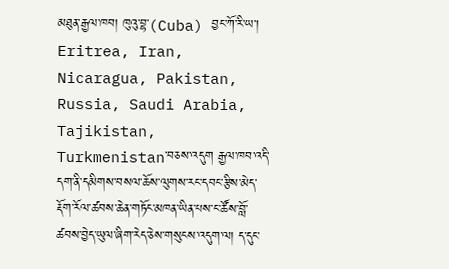མཐུན་རྒྱལ་ཁབ། ཁུའུ་བྷ་(Cuba) བྱང་ཀོ་རི་ཡ་། Eritrea, Iran, Nicaragua, Pakistan, Russia, Saudi Arabia, Tajikistan, Turkmenistan་བཅས་འདུག རྒྱལ་ཁབ་འདི་དག་ནི་དམིགས་བསལ་ཆོས་ལུགས་རང་དབང་རྩིས་མེད་རྡོག་རོལ་ཚབས་ཆེན་གཏོང་མཁན་ཡིན་པས་ང་ཚོས་བློ་ཚབས་བྱེད་ཡུལ་ཞིག་རེད་ཅེས་གསུངས་འདུག་ལ། ད་དུང་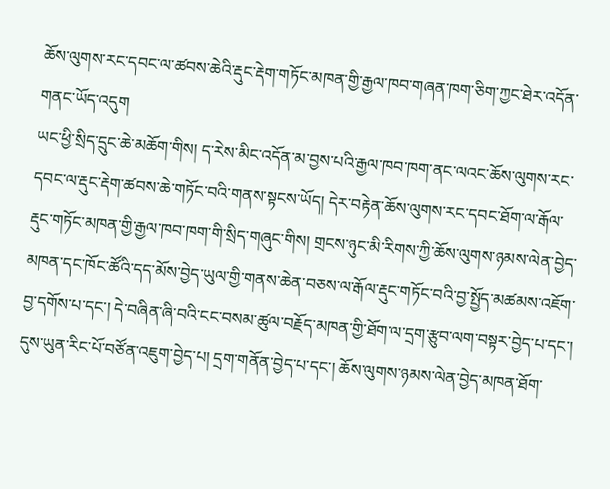ཆོས་ལུགས་རང་དབང་ལ་ཚབས་ཆེའི་རྡུང་རྡེག་གཏོང་མཁན་གྱི་རྒྱལ་ཁབ་གཞན་ཁག་ཅིག་ཀྱང་ཐེར་འདོན་གནང་ཡོད་འདུག
ཡང་ཕྱི་སྲིད་དྲུང་ཆེ་མཆོག་གིས། ད་རེས་མིང་འདོན་མ་བྱས་པའི་རྒྱལ་ཁབ་ཁག་ནང་ལའང་ཆོས་ལུགས་རང་དབང་ལ་རྡུང་རྡེག་ཚབས་ཆེ་གཏོང་བའི་གནས་སྟངས་ཡོད། དེར་བརྟེན་ཆོས་ལུགས་རང་དབང་ཐོག་ལ་རྒོལ་རྡུང་གཏོང་མཁན་གྱི་རྒྱལ་ཁབ་ཁག་གི་སྲིད་གཞུང་གིས། གྲངས་ཉུང་མི་རིགས་ཀྱི་ཆོས་ལུགས་ཉམས་ལེན་བྱེད་མཁན་དང་ཁོང་ཚོའི་དད་མོས་བྱེད་ཡུལ་གྱི་གནས་ཆེན་བཅས་ལ་རྒོལ་རྡུང་གཏོང་བའི་བྱ་སྤྱོད་མཚམས་འཇོག་བྱ་དགོས་པ་དང་། དེ་བཞིན་ཞི་བའི་ངང་བསམ་ཚུལ་བརྗོད་མཁན་གྱི་ཐོག་ལ་དྲག་རྩུབ་ལག་བསྟར་བྱེད་པ་དང་། དུས་ཡུན་རིང་པོ་བཙོན་འཇུག་བྱེད་པ། དྲག་གནོན་བྱེད་པ་དང་། ཆོས་ལུགས་ཉམས་ལེན་བྱེད་མཁན་ཐོག་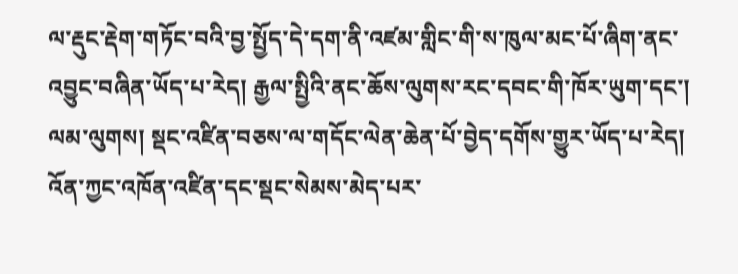ལ་རྡུང་རྡེག་གཏོང་བའི་བྱ་སྤྱོད་དེ་དག་ནི་འཛམ་གླིང་གི་ས་ཁུལ་མང་པོ་ཞིག་ནང་འབྱུང་བཞིན་ཡོད་པ་རེད། རྒྱལ་སྤྱིའི་ནང་ཆོས་ལུགས་རང་དབང་གི་ཁོར་ཡུག་དང་། ལམ་ལུགས། སྡང་འཛིན་བཅས་ལ་གདོང་ལེན་ཆེན་པོ་བྱེད་དགོས་གྱུར་ཡོད་པ་རེད། འོན་ཀྱང་འཁོན་འཛིན་དང་སྡང་སེམས་མེད་པར་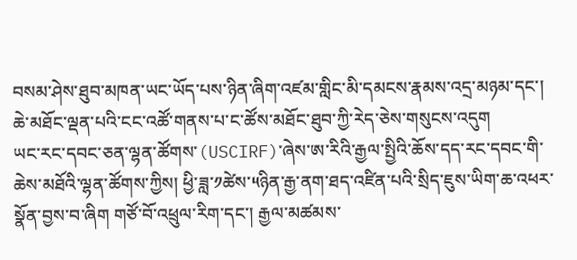བསམ་ཤེས་ཐུབ་མཁན་ཡང་ཡོད་པས་ཉིན་ཞིག་འཛམ་གླིང་མི་དམངས་རྣམས་འདྲ་མཉམ་དང་། ཆེ་མཐོང་ལྡན་པའི་ངང་འཚོ་གནས་པ་ང་ཚོས་མཐོང་ཐུབ་ཀྱི་རེད་ཅེས་གསུངས་འདུག
ཡང་རང་དབང་ཅན་ལྷན་ཚོགས་(USCIRF)་ཞེས་ཨ་རིའི་རྒྱལ་སྤྱིའི་ཆོས་དད་རང་དབང་གི་ཆེས་མཐོའི་ལྷན་ཚོགས་ཀྱིས། ཕྱི་ཟླ་༡ཚེས་༥ཉིན་རྒྱ་ནག་ཐད་འཛིན་པའི་སྲིད་ཇུས་ཡིག་ཆ་འཕར་སྣོན་བྱས་བ་ཞིག གཙོ་བོ་འཕྲུལ་རིག་དང་། རྒྱལ་མཚམས་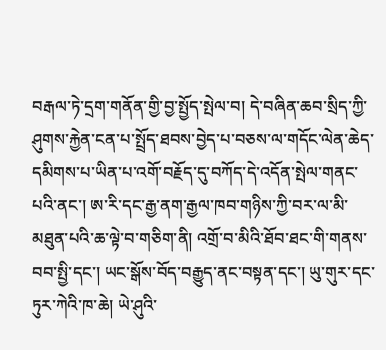བརྒལ་ཏེ་དྲག་གནོན་གྱི་བྱ་སྤྱོད་སྤེལ་བ། དེ་བཞིན་ཆབ་སྲིད་ཀྱི་ཤུགས་རྐྱེན་ངན་པ་སྤྲོད་ཐབས་བྱེད་པ་བཅས་ལ་གདོང་ལེན་ཆེད་དམིགས་པ་ཡིན་པ་འགོ་བརྗོད་དུ་བཀོད་དེ་འདོན་སྤེལ་གནང་པའི་ནང་། ཨ་རི་དང་རྒྱ་ནག་རྒྱལ་ཁབ་གཉིས་ཀྱི་བར་ལ་མི་མཐུན་པའི་ཆ་ལྟེ་བ་གཅིག་ནི། འགྲོ་བ་མིའི་ཐོབ་ཐང་གི་གནས་བབ་སྤྱི་དང་། ཡང་སྒོས་བོད་བརྒྱུད་ནང་བསྟན་དང་། ཡུ་གུར་དང་ཏུར་ཀེའི་ཁ་ཆེ། ཡེ་ཤུའི་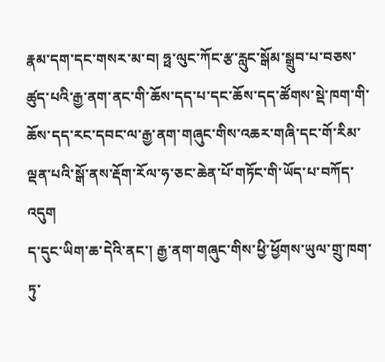རྣམ་དག་དང་གསར་མ་བ། ཧྥ་ལུང་ཀོང་རྩ་རླུང་སྒོམ་སྒྲུབ་པ་བཅས་ཚུད་པའི་རྒྱ་ནག་ནང་གི་ཆོས་དད་པ་དང་ཆོས་དད་ཚོགས་སྡེ་ཁག་གི་ཆོས་དད་རང་དབང་ལ་རྒྱ་ནག་གཞུང་གིས་འཆར་གཞི་དང་གོ་རིམ་ལྡན་པའི་སྒོ་ནས་རྡོག་རོལ་ཧ་ཅང་ཆེན་པོ་གཏོང་གི་ཡོད་པ་བཀོད་འདུག
ད་དུང་ཡིག་ཆ་དེའི་ནང་། རྒྱ་ནག་གཞུང་གིས་ཕྱི་ཕྱོགས་ཡུལ་གྲུ་ཁག་ཏུ་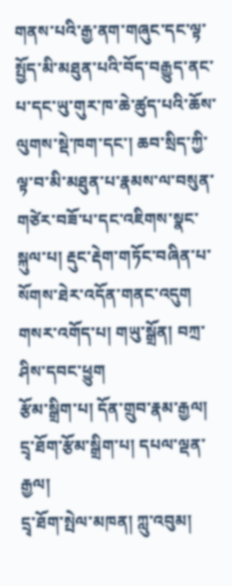གནས་པའི་རྒྱ་ནག་གཞུང་དང་ལྟ་སྤྱོད་མི་མཐུན་པའི་བོད་བརྒྱུད་ནང་པ་དང་ཡུ་གུར་ཁ་ཆེ་ཚུད་པའི་ཆོས་ལུགས་སྡེ་ཁག་དང་། ཆབ་སྲིད་ཀྱི་ལྟ་བ་མི་མཐུན་པ་རྣམས་ལ་བསུན་གཙེར་བཟོ་པ་དང་འཇིགས་སྣང་སྐུལ་པ། རྡུང་རྡེག་གཏོང་བཞིན་པ་སོགས་ཐེར་འདོན་གནང་འདུག
གསར་འགོད་པ། གཡུ་སྒྲོན། བཀྲ་ཤིས་དབང་ཕྱུག
རྩོམ་སྒྲིག་པ། དོན་གྲུབ་རྣམ་རྒྱལ།
དྲྭ་ཐོག་རྩོམ་སྒྲིག་པ། དཔལ་ལྡན་རྒྱལ།
དྲྭ་ཐོག་སྤེལ་མཁན། ཀླུ་འབུམ།